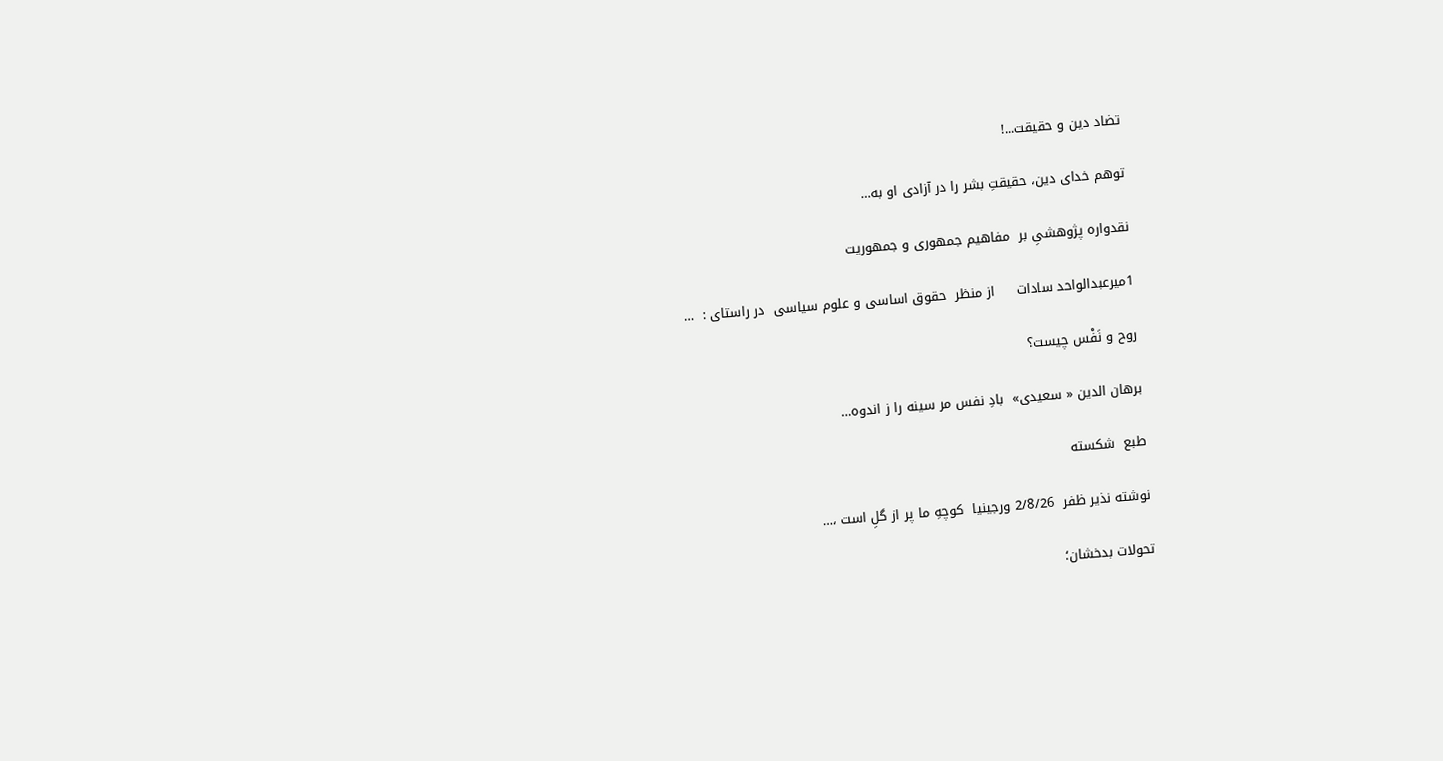تضاد دین و حقیقت...!

توهم خدای دین، حقیقتِ بشر را در آزادی او به…

نقدواره پژوهشیِ بر  مفاهیم جمهوری و جمهوریت

1میرعبدالواحد سادات     از منظر  حقوق اساسی و علوم سیاسی  در راستای :  …

روح و نَفْس چیست؟

برهان الدین « سعیدی»  بادِ نفس مر سینه را ز اندوه…

طبع  شکسته

نوشته نذیر ظفر  2/8/26 ورجینیا  كوچهِ ما پر از گلِ است ،…

تحولات بدخشان؛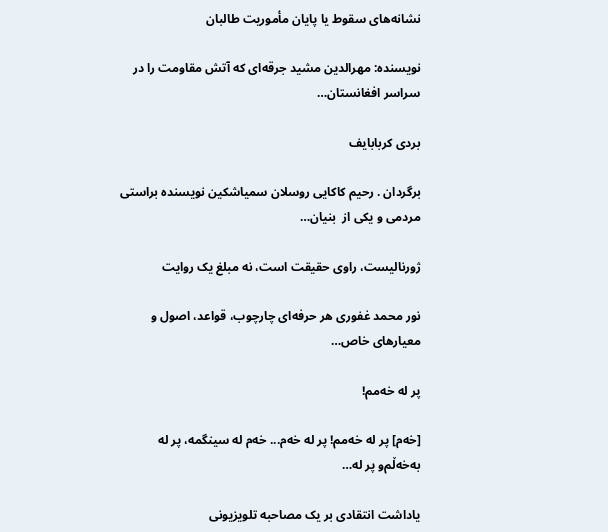نشانه‌های سقوط یا پایان مأموریت طالبان

نویسنده: مهرالدین مشید جرقه‌ای که آتش مقاومت را در سراسر افغانستان…

بردی کربابایف

برگردان . رحیم کاکایی روسلان سمیاشکین نویسنده براستی مردمی و یکی از  بنیان…

ژورنالیست، راوی حقیقت است، نه مبلغ یک روایت

نور محمد غفوری هر حرفه‌ای چارچوب، قواعد، اصول و معیارهای خاص…

پر له خەمم!

[خه‌م] پر له خەمم! پر لە خەم... خەم له سینگمە، پر لە بەخەڵم‌و پر لە…

یاداشت انتقادی بر یک مصاحبه تلویزیونی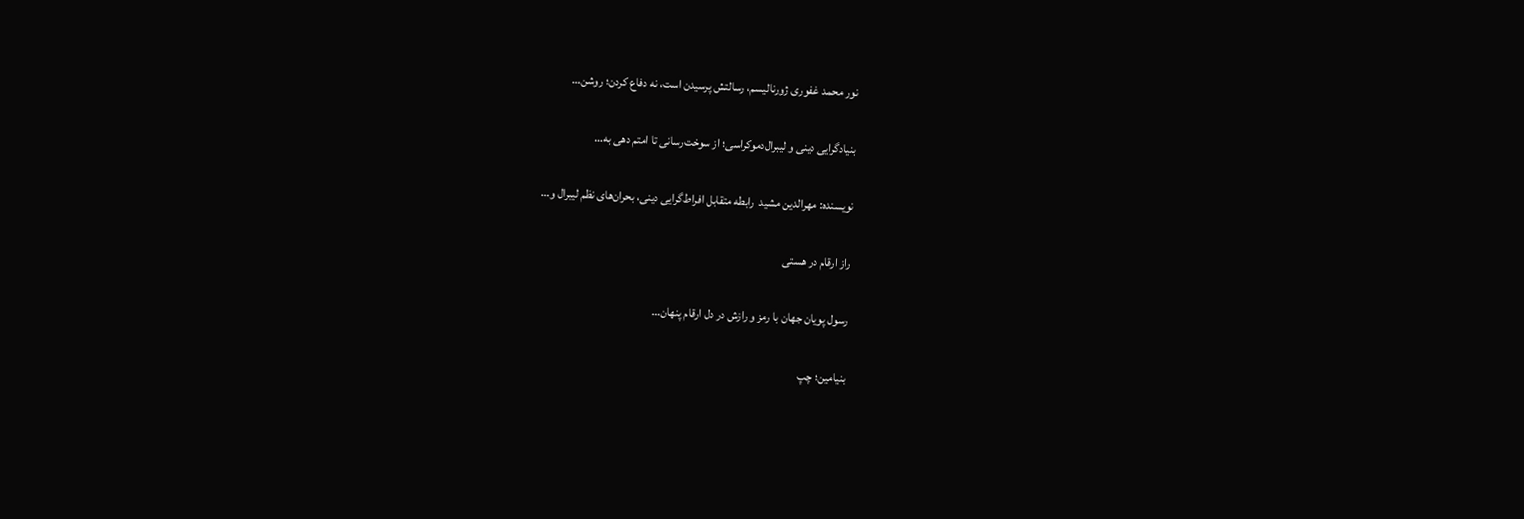نور محمد غفوری ژورنالیسم، رسالتش پرسیدن است، نه دفاع کردن؛ روشن…

بنیادگرایی دینی و لیبرال‌دموکراسی؛ از سوخت‌رسانی تا امتم دهی به…

نویسنده: مهرالدین مشید  رابطه متقابل افراط‌گرایی دینی، بحران‌های نظم لیبرال و…

راز ارقام در هستی

رسول پویان جهان با رمز و رازش در دل ارقام پنهان…

بنیامین؛ چپ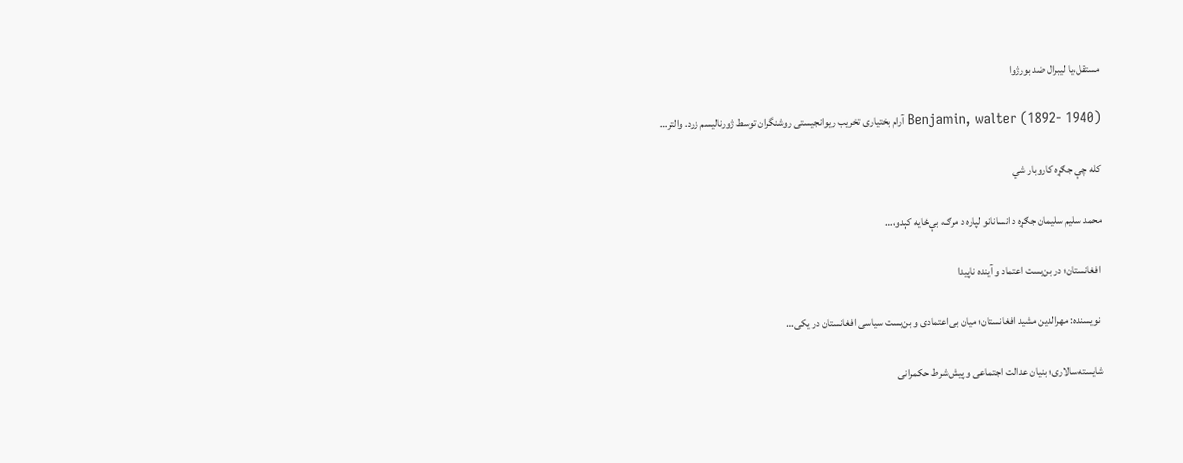مستقل،یا لیبرال ضد بورژوا

Benjamin, walter (1892- 1940) آرام بختیاری تخریب ریوانجیستی روشنگران توسط ژورنالیسم زرد. والتر…

کله چې جګړه کاروبار شي

محمد سليم سليمان جګړه د انسانانو لپاره د مرګ، بې‌ځایه کېدو،…

 افغانستان؛ در بن‌بست اعتماد و آینده ناپیدا

 نویسنده: مهرالدین مشید افغانستان؛ میان بی‌اعتمادی و بن‌بست سیاسی افغانستان در یکی…

شایسته‌سالاری؛ بنیان عدالت اجتماعی و پیش‌شرط حکمرانی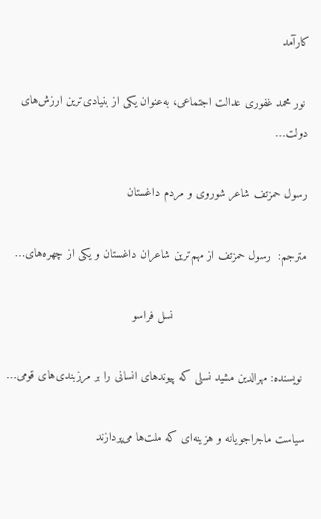کارآمد

 نور محمد غفوری عدالت اجتماعی، به‌عنوان یکی از بنیادی‌ترین ارزش‌های دولت…

رسول حمزتف شاعر شوروی و مردم داغستان

مترجم:  رسول حمزتف از مهم‌ترین شاعران داغستان و یکی از چهره‌های…

                                      نسل فراسو

 نویسنده: مهرالدین مشید نسلی که پیوندهای انسانی را بر مرزبندی‌های قومی…

سیاست ماجراجویانه و هزینه‌ای که ملت‌ها می‌پردازند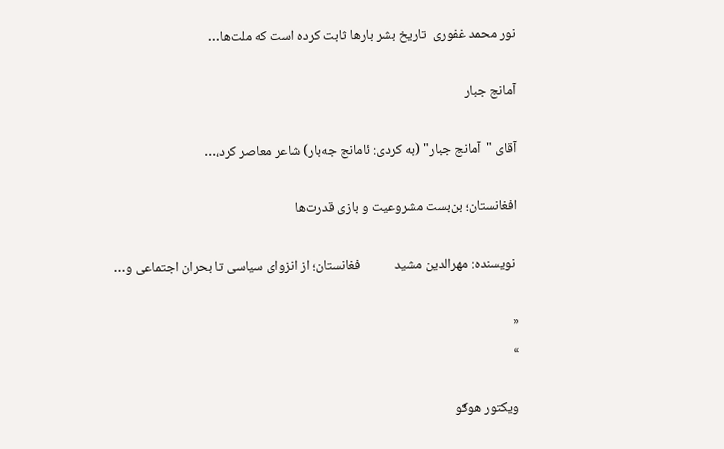نور محمد غفوری  تاریخ بشر بارها ثابت کرده است که ملت‌ها…

آمانج جبار

آقای "آمانج جبار" (به کردی: ئامانج جەبار) شاعر معاصر کرد،…

افغانستان؛ بن‌بست مشروعیت و بازی قدرت‌ها

 نویسنده: مهرالدین مشید           فغانستان؛ از انزوای سیاسی تا بحران اجتماعی و…

«
»

ویکتور هوګو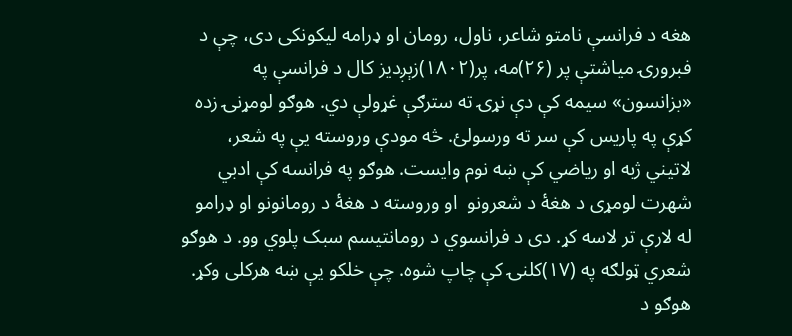هغه د فرانسې نامتو شاعر، ناول، رومان او ډرامه لیکونکی دی، چې د فبرورۍ میاشتې پر (۲۶)مه، پر(۱۸۰۲)زېږدیز کال د فرانسې په «بزانسون» سیمه کې دې نړۍ ته سترګې غړولې دي. هوګو لومړنۍ زده کړې په پاریس کې سر ته ورسولئ. څه مودې وروسته یې په شعر، لاتيني ژبه او ریاضي کې ښه نوم وايست. هوګو په فرانسه کې ادبي شهرت لومړی د هغهٔ د شعرونو  او وروسته د هغهٔ د رومانونو او ډرامو له لارې تر لاسه کړ. دی د فرانسوي د رومانتیسم سبک پلوي وو. د هوګو شعري ټولګه په (۱۷)کلنۍ کې چاپ شوه. چې خلکو یې ښه هرکلی وکړ. هوګو د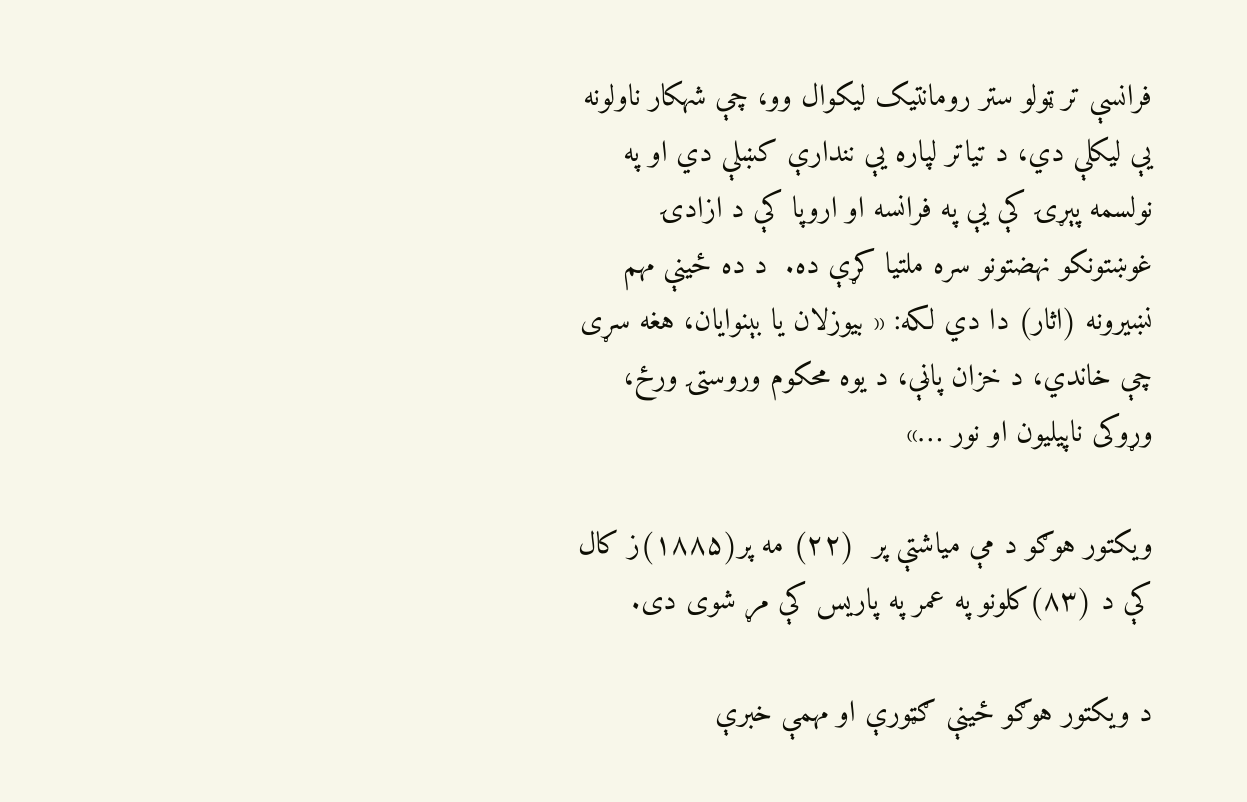فرانسې تر ټولو ستر رومانتیک لیکوال وو، چې شهکار ناولونه یې لیکلې دي، د تیاتر لپاره یې نندارې کښلې دي او په نولسمه پېړۍ کې یې په فرانسه او اروپا کې د ازادۍ غوښتونکو نهضتونو سره ملتیا کړې ده.  د ده ځينې مهم نښیرونه (اثار) دا دي لکه: « بیوزلان یا بېنوایان، هغه سړی چې خاندي، د خزان پاڼې، د یوه محکوم وروستۍ ورځ، وړوکی ناپيلیون او نور …»

ویکتور هوګو د مې میاشتې پر  (۲۲) مه پر(۱۸۸۵)ز کال کې د (۸۳)کلونو په عمر په پاریس کې مړ شوی دی.

د ویکتور هوګو ځینې ګټورې او مهمې خبرې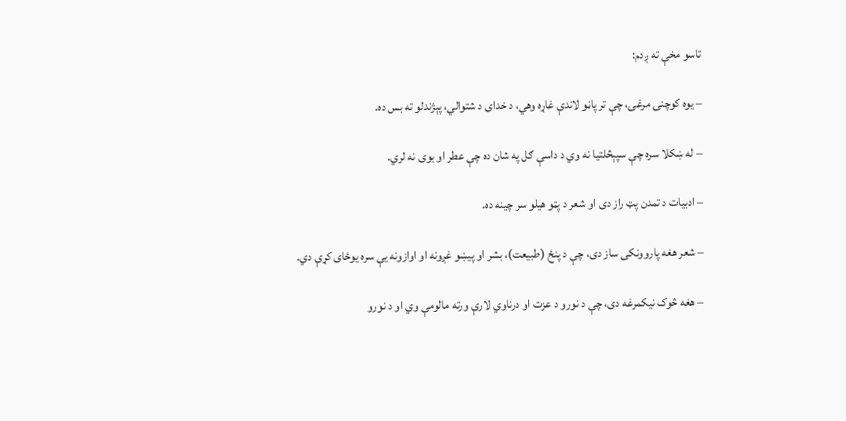تاسو مخې ته ږدم:

– یوه کوچنۍ مرغۍ، چې تر پاڼو لاندې غاړه وهي، د خدای د شتوالي، پېژندلو ته بس ده.

– له ښکلا سره چې سپېڅلتیا نه وي د داسې ګل په شان ده چې عطر او بوی نه لري.

– ادبیات د تمدن پټ راز دی او شعر د پټو هیلو سر چینه ده.

– شعر هغه پاروونکی ساز دی، چې د پنځ (طبیعت)، بشر او پيښو غږونه او اوازونه یې سره یوځای کړې دي.

– هغه څوک نيکمرغه دی، چې د نورو د عزت او درناوي لارې ورته مالومې وي او د نورو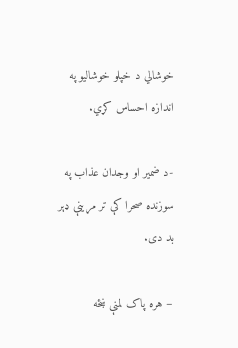خوشالي د خپلو خوشالیو په اندازه احساس کړي.

-د ضمیر او وجدان عذاب په سوزنده صحرا کې تر مړینې ډېر بد دی.

– هره پاک لمنې ښځه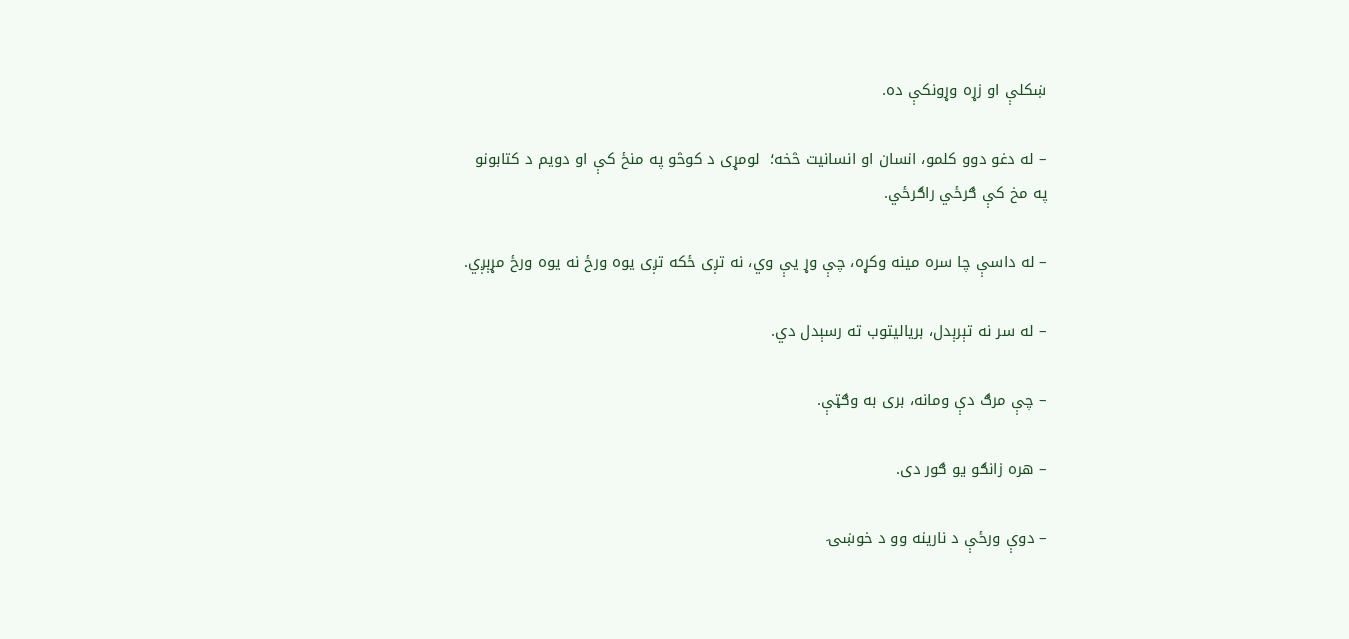ښکلې او زړه وړونکې ده.

– له دغو دوو کلمو، انسان او انسانیت څخه؛  لومړی د کوڅو په منځ کې او دویم د کتابونو په مخ کې ګرځي راګرځي.

– له داسې چا سره مینه وکړه، چې وړ یې وي، نه تږی ځکه تږی یوه ورځ نه یوه ورځ مړېږي.

– له سر نه تېرېدل، بریالیتوب ته رسېدل دي.

– چې مرګ دې ومانه، بری به وګټې.

– هره زانګو یو ګور دی.

– دوې ورځې د نارینه وو د خوښۍ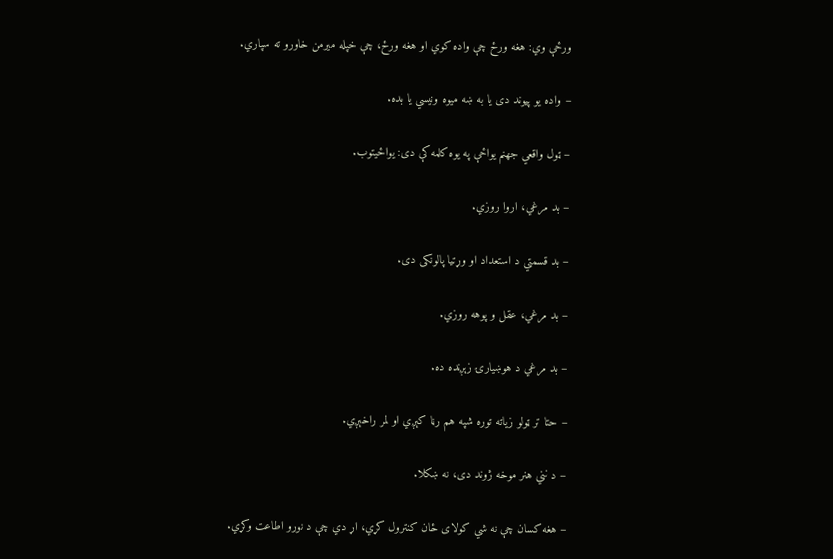ورځې وي: هغه ورځ چې واده کوي او هغه ورځ، چې خپله میرمن خاورو ته سپاري.

– واده یو پیوند دی یا به ښه میوه ونیسي یا بده.

– ټول واقعي جهنم یواځې په یوه کلمه کې دی: یواځیتوب.

– بد مرغي، اروا روزي.

– بد قسمتي د استعداد او وړتیا پالونکی دی.

– بد مرغي، عقل و پوهه روزي.

– بد مرغي د هوښیارۍ زېږنده ده.

– حتا تر ټولو زیاته توره شپه هم رڼا کېږي او لمر راخېږي.

– د نني هنر موخه ژوند دی، نه ښکلا.

– هغه کسان چې نه شي کولای ځان کنترول کړي، اړ دي چې د نورو اطاعت وکړي.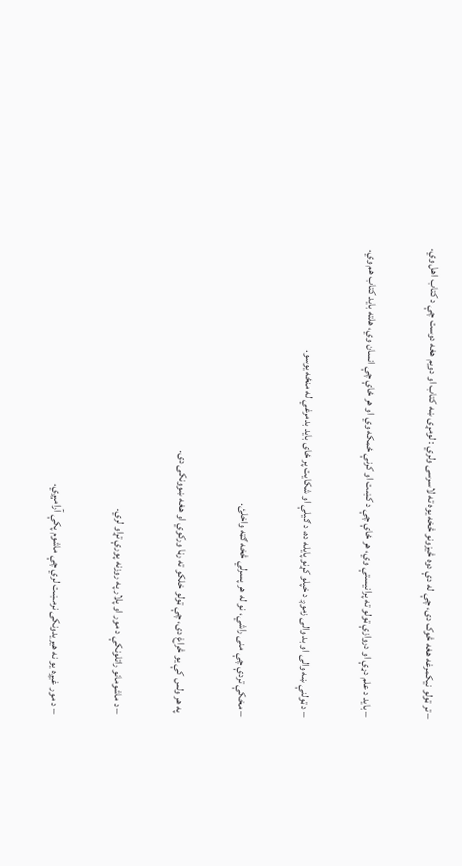– تر ټولو نيکمرغه هغه څوک دی، چې له دې دوه څیزونو څخه یوه ته لاسرسی ولري : لومړی ښه کتاب او دویم هغه دوست چې د کتاب اهل وي.

– باید د علم دړې او دروازې ټولو ته پرانیستې وي، هر ځاې چې د کښت او کرنې ځمکه وي او هر ځاې چې انسان وي، هلته باید کتاب هم وي.

– د ټولنې ښه والی او بد والی زموږ د خپلو کړنو پایله ده، د ګیلې او شکایت پر ځای باید بدمرغي له منځه یوسو.

– مخکې تردې چې منی راشي، نو له هر پسرلي څخه ګټه واخلئ.

 په هر ولس کې یو څراغ دی، چې ټولو خلکو ته رڼا ورکوي او هغه ښوونکی دی.

– د ماشومانو راتلونکې د مور او پلار په روزنه پورې تړاو لري.

– د مور غیږه یو نه هیریدونکی نرمښت لري چې ماشوم پکې آرامېږي.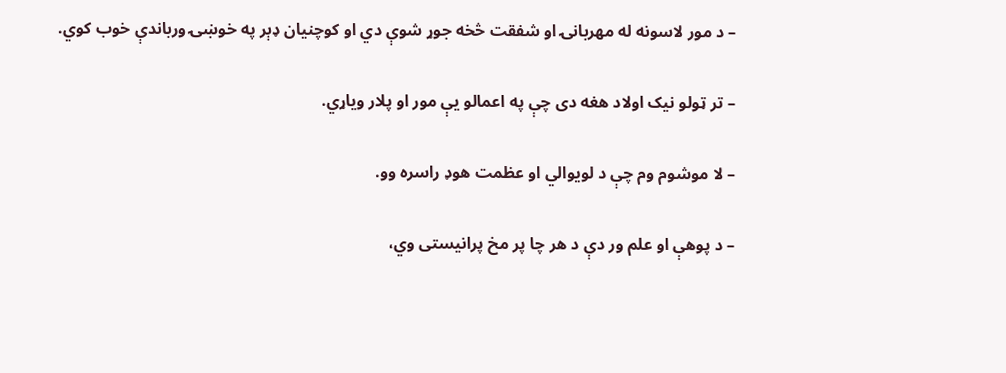– د مور لاسونه له مهربانۍ او شفقت څخه جوړ شوې دي او کوچنیان ډېر په خوښۍ ورباندې خوب کوي.

– تر ټولو نیک اولاد هغه دی چې په اعمالو یې مور او پلار ویاړي.

– لا موشوم وم چې د لویوالي او عظمت هوډ راسره وو.

– د پوهې او علم ور دې د هر چا پر مخ پرانیستی وي،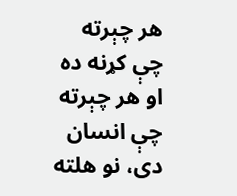هر چېرته چې کړنه ده او هر چېرته چې انسان دی، نو هلته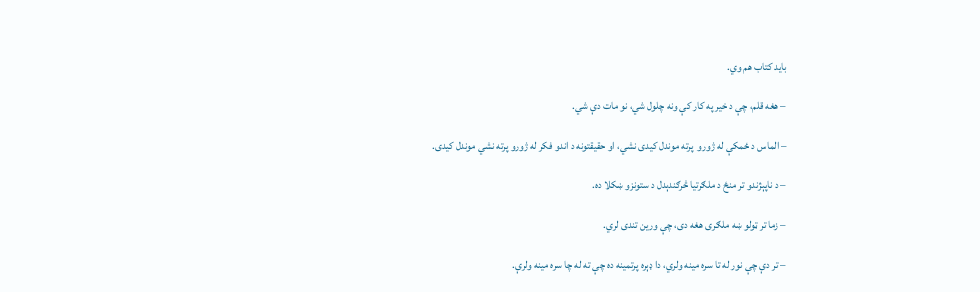باید کتاب هم وي.

– هغه قلم، چې د خیر په کار کې ونه چلول شي، نو مات دې شي.

– الماس د ځمکې له ژورو  پرته موندل کیدی نشي، او حقیقتونه د اندو فکر له ژورو پرته نشي موندل کیدی.

– د ناپېژندو تر منځ د ملګرتیا څرګندېدل د ستونزو ښکلا ده.

– زما تر ټولو ښه ملګری هغه دی، چې ورین تندی لري.

– تر دې چې نور له تا سره مينه ولري، دا ډېره پرتمينه ده چې ته له چا سره مينه ولرې.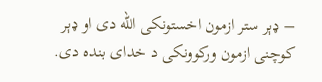– ډېر ستر ازمون اخستونکی الله دی او ډېر کوچنی ازمون ورکوونکی د خدای بنده دی.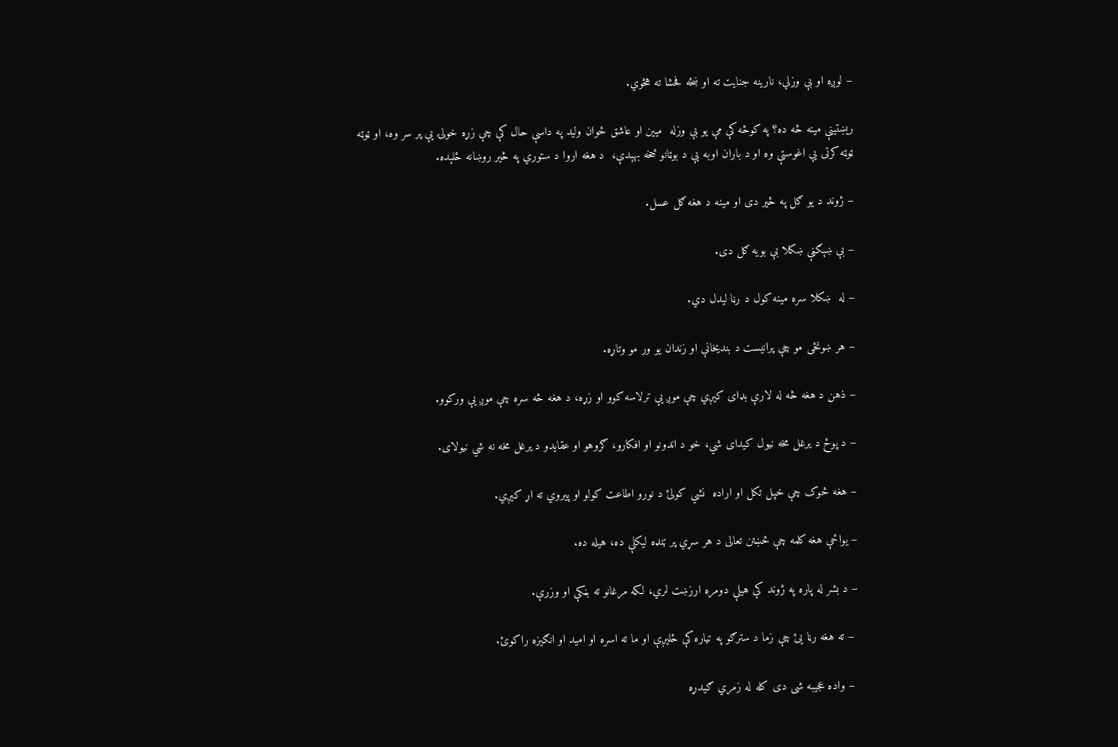– لوږه او بې وزلي، نارینه جنایت ته او ښځه فحشا ته هڅوي.

ریښتینې مینه څه ده؟ په کوڅه کې مې یو بې وزله  میین او عاشق ځوان ولید په داسې حال کې چې زړه خولۍ یې پر سر وه، او ټوټه ټوټه کرتی یې اغوستې وه او د باران اوبه یې د بوټانو څخه بهېدې،  د هغه اروا د ستوري په څیر روښانه ځلېده.

– ژوند د یو ګل په څیر دی او مینه د هغه ګل عسل.

– بې ښېګڼې ښکلا بې بویه ګل دی.

– له  ښکلا سره مینه کول د رڼا لیدل دي.

– هر ښونځی مو چې پرانیست د بندیخانې او زندان یو ور مو وتاړه.

– ذهن د هغه څه له لارې بډای کیږي چې موږ یې ترلاسه کوو او زړه، د هغه څه سره چې موږ یې ورکوو.

– د پوځ د يرغل مخه نيول کيدای شي، خو د اندونو او افکارو، ګروهو او عقایدو د يرغل مخه نه شي نيولای.

– هغه څوک چې خپل تکل او اراده  نشي کولئ د نورو اطاعت کولو او پیروي ته اړ کیږي.

– یواځې هغه کلمه چې څښتن تعالی د هر سړي پر ټنډه لیکلې ده، هیله ده.

– د بشر له پاره په ژوند کې هیلې دومره ارزښت لري، لکه مرغانو ته بڼکې او وزرې.

 – ته هغه رڼا یئ چې زما د سترګو په تیاره کې ځلیږې او ما ته اسره او امید او انګیزه راکوئ.

 – واده عجیبه شی دی کله له زمري ګیدړه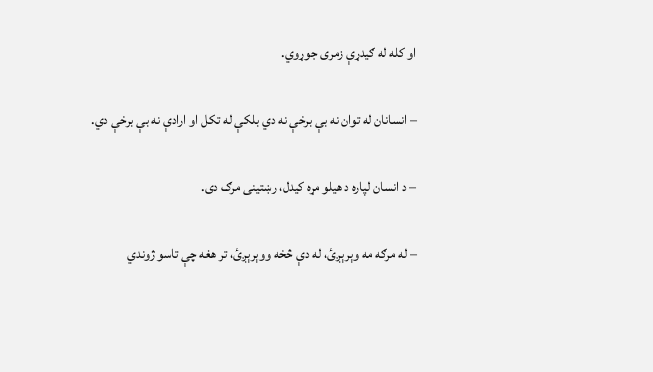او کله له ګیدړې زمری جوړوي.

– انسانان له توان نه بې برخې نه دي بلکې له تکل او ارادې نه بې برخې دي.

– د انسان لپاره د هیلو مړه کیدل، رښتینی مرګ دی.

– له مرګه مه وېرېږئ، له دې څخه ووېرېږئ، تر هغه چې تاسو ژوندي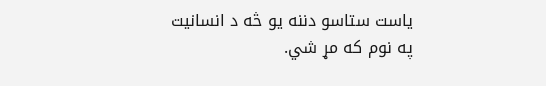یاست ستاسو دننه یو څه د انسانیت په نوم که مړ شي.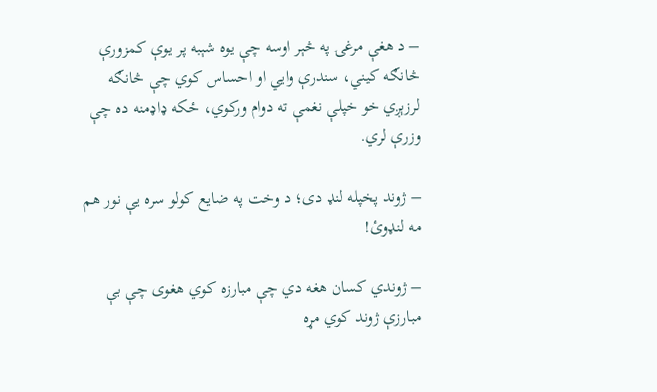– د هغې مرغۍ په څېر اوسه چې يوه شېبه پر يوې کمزورې څانګه کيني، سندرې وايي او احساس کوي چې څانګه لرزېږي خو خپلې نغمې ته دوام ورکوي، ځکه ډاډمنه ده چې وزرې لري.

– ژوند پخپله لنډ دی؛ د وخت په ضایع کولو سره یې نور هم مه لنډوئ!

– ژوندي کسان هغه دي چې مبارزه کوي هغوی چې بې مبارزې ژوند کوي مړه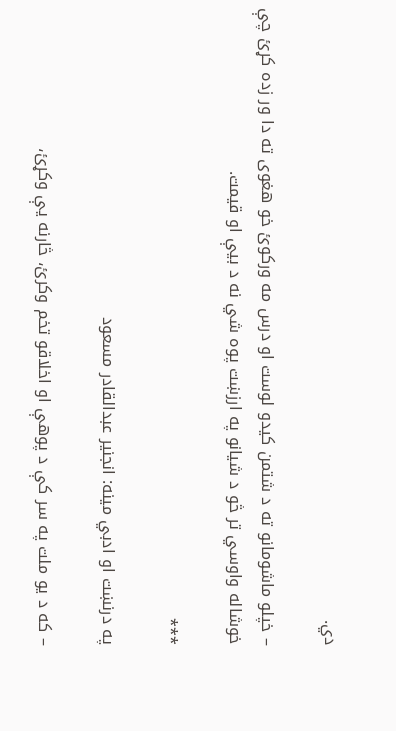دي.

– خپلو ماشومانو ته د شتمن کیدو لوست او درس مه ورکوئ خو هغوی ته دا ور زده کړئ چې خوشاله واوسي تر څو د شیانو په ارزښت پوه شي نه د بیې او قیمت.

***

په درنښت او ادبي مینه: انجنیر عبدالقادر مسعود

– که د یو ملت په سر کې د پوهې او اخلاقو تخم وکرئ، څارنه یې وکړئ،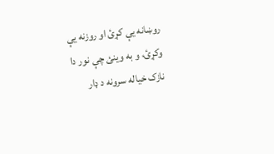روښانه یې کړئ او روزنه یې وکړئ، و به وینئ چې نور دا نازک خیاله سرونه د ډار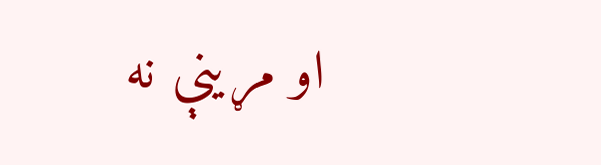او مړینې نه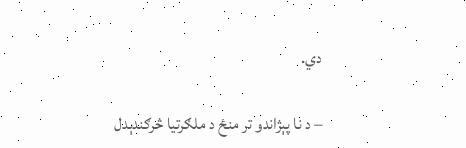دي.

– د نا پېژاندو تر منځ د ملګرتیا څرګندېدل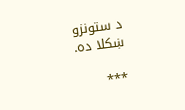د ستونزو ښکلا ده.

***